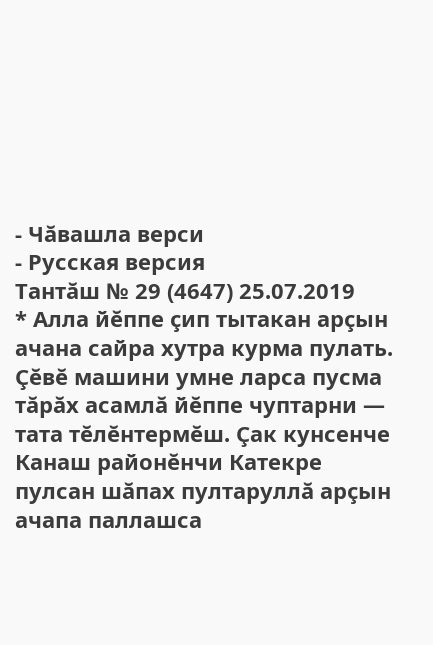- Чăвашла верси
- Русская версия
Тантăш № 29 (4647) 25.07.2019
* Алла йĕппе çип тытакан арçын ачана сайра хутра курма пулать. Çĕвĕ машини умне ларса пусма тăрăх асамлă йĕппе чуптарни — тата тĕлĕнтермĕш. Çак кунсенче Канаш районĕнчи Катекре пулсан шăпах пултаруллă арçын ачапа паллашса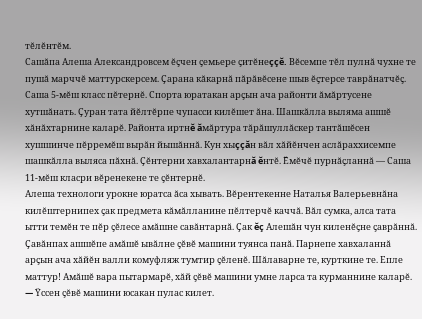тĕлĕнтĕм.
Сашăпа Алеша Александровсем ĕçчен çемьере çитĕнеççĕ. Вĕсемпе тĕл пулнă чухне те пушă марччĕ маттурскерсем. Çарана кăкарнă пăрăвĕсене шыв ĕçтерсе таврăнатчĕç. Саша 5-мĕш класс пĕтернĕ. Спорта юратакан арçын ача районти ăмăртусене хутшăнать. Çуран тата йĕлтĕрпе чупасси килĕшет ăна. Шашкăлла выляма ашшĕ хăнăхтарнине каларĕ. Районта иртнĕ ăмăртура тăрăшуллăскер тантăшĕсен хушшинче пĕрремĕш вырăн йышăннă. Кун хыççăн вăл хăйĕнчен аслăраххисемпе шашкăлла выляса пăхнă. Çĕнтерни хавхалантарнă ĕнтĕ. Ĕмĕчĕ пурнăçланнă — Саша 11-мĕш класри вĕренекене те çĕнтернĕ.
Алеша технологи урокне юратса ăса хывать. Вĕрентекенне Наталья Валерьевнăна килĕштернипех çак предмета кăмăлланине пĕлтерчĕ каччă. Вăл сумка, алса тата ытти темĕн те пĕр çĕлесе амăшне савăнтарнă. Çак ĕç Алешăн чун киленĕçне çаврăннă. Çавăнпах ашшĕпе амăшĕ ывăлне çĕвĕ машини туянса панă. Парнепе хавхаланнă арçын ача хăйĕн валли комуфляж тумтир çĕленĕ. Шăлаварне те, курткине те. Епле маттур! Амăшĕ вара пытармарĕ, хăй çĕвĕ машини умне ларса та курманнине каларĕ.
— Ÿссен çĕвĕ машини юсакан пулас килет.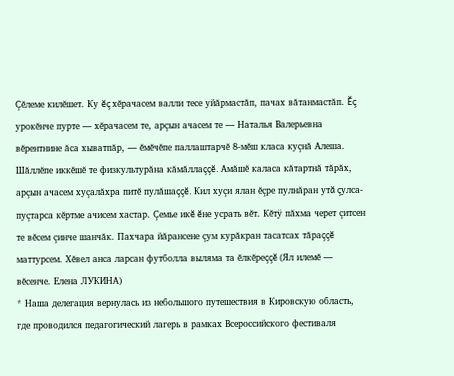Çĕлеме килĕшет. Ку ĕç хĕрачасем валли тесе уйăрмастăп, пачах вăтанмастăп. Ĕç урокĕнче пурте — хĕрачасем те, арçын ачасем те — Наталья Валерьевна вĕрентнине ăса хыватпăр, — ĕмĕчĕпе паллаштарчĕ 8-мĕш класа куçнă Алеша. Шăллĕпе иккĕшĕ те физкультурăна кăмăллаççĕ. Амăшĕ каласа кăтартнă тăрăх, арçын ачасем хуçалăхра питĕ пулăшаççĕ. Кил хуçи ялан ĕçре пулнăран утă çулса-пуçтарса кĕртме ачисем хастар. Çемье икĕ ĕне усрать вĕт. Кĕтÿ пăхма черет çитсен те вĕсем çинче шанчăк. Пахчара йăрансене çум курăкран тасатсах тăраççĕ маттурсем. Хĕвел анса ларсан футболла выляма та ĕлкĕреççĕ (Ял илемĕ — вĕсенче. Елена ЛУКИНА)
* Наша делегация вернулась из небольшого путешествия в Кировскую область, где проводился педагогический лагерь в рамках Всероссийского фестиваля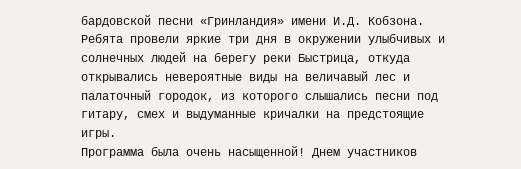бардовской песни «Гринландия» имени И.Д. Кобзона.
Ребята провели яркие три дня в окружении улыбчивых и солнечных людей на берегу реки Быстрица, откуда открывались невероятные виды на величавый лес и палаточный городок, из которого слышались песни под гитару, смех и выдуманные кричалки на предстоящие игры.
Программа была очень насыщенной! Днем участников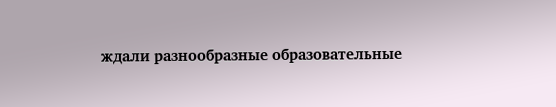ждали разнообразные образовательные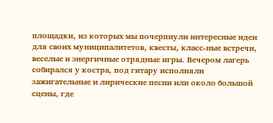площадки, из которых мы почерпнули интересные идеи для своих муниципалитетов, квесты, класс-ные встречи, веселые и энергичные отрядные игры. Вечером лагерь собирался у костра, под гитару исполняли зажигательные и лирические песни или около большой сцены, где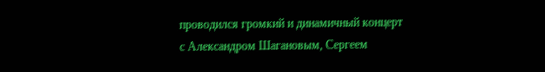проводился громкий и динамичный концерт с Александром Шагановым, Сергеем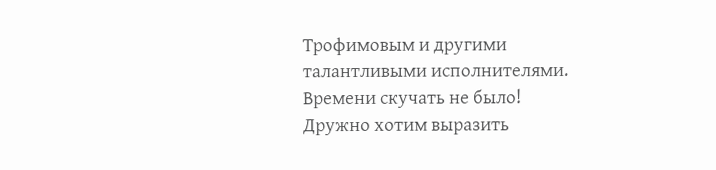Трофимовым и другими талантливыми исполнителями. Времени скучать не было!
Дружно хотим выразить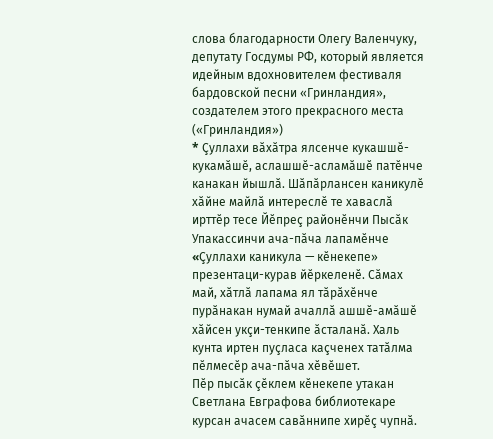слова благодарности Олегу Валенчуку, депутату Госдумы РФ, который является идейным вдохновителем фестиваля бардовской песни «Гринландия», создателем этого прекрасного места («Гринландия»)
* Çуллахи вăхăтра ялсенче кукашшĕ-кукамăшĕ, аслашшĕ-асламăшĕ патĕнче канакан йышлă. Шăпăрлансен каникулĕ хăйне майлă интереслĕ те хаваслă ирттĕр тесе Йĕпреç районĕнчи Пысăк Упакассинчи ача-пăча лапамĕнче «Çуллахи каникула — кĕнекепе» презентаци-курав йĕркеленĕ. Сăмах май, хăтлă лапама ял тăрăхĕнче пурăнакан нумай ачаллă ашшĕ-амăшĕ хăйсен укçи-тенкипе ăсталанă. Халь кунта иртен пуçласа каçченех татăлма пĕлмесĕр ача-пăча хĕвĕшет.
Пĕр пысăк çĕклем кĕнекепе утакан Светлана Евграфова библиотекаре курсан ачасем савăннипе хирĕç чупнă.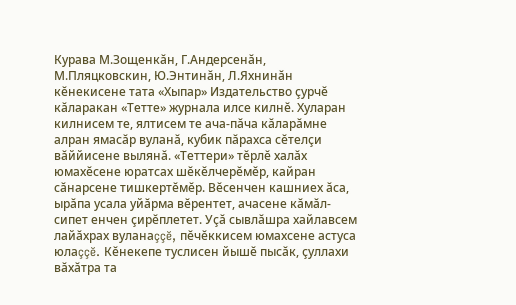Курава М.Зощенкăн, Г.Андерсенăн, М.Пляцковскин, Ю.Энтинăн, Л.Яхнинăн кĕнекисене тата «Хыпар» Издательство çурчĕ кăларакан «Тетте» журнала илсе килнĕ. Хуларан килнисем те, ялтисем те ача-пăча кăларăмне алран ямасăр вуланă, кубик пăрахса сĕтелçи вăййисене вылянă. «Теттери» тĕрлĕ халăх юмахĕсене юратсах шĕкĕлчерĕмĕр, кайран сăнарсене тишкертĕмĕр. Вĕсенчен кашниех ăса, ырăпа усала уйăрма вĕрентет, ачасене кăмăл-сипет енчен çирĕплетет. Уçă сывлăшра хайлавсем лайăхрах вуланаççĕ, пĕчĕккисем юмахсене астуса юлаççĕ. Кĕнекепе туслисен йышĕ пысăк, çуллахи вăхăтра та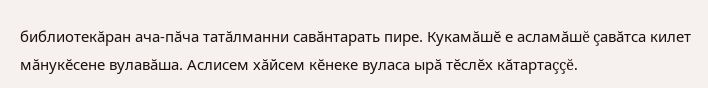библиотекăран ача-пăча татăлманни савăнтарать пире. Кукамăшĕ е асламăшĕ çавăтса килет мăнукĕсене вулавăша. Аслисем хăйсем кĕнеке вуласа ырă тĕслĕх кăтартаççĕ.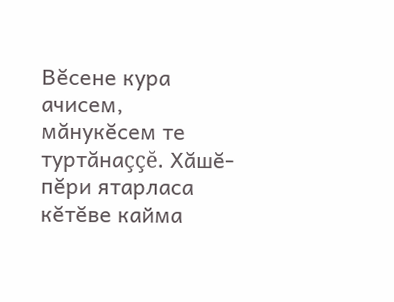Вĕсене кура ачисем, мăнукĕсем те туртăнаççĕ. Хăшĕ-пĕри ятарласа кĕтĕве кайма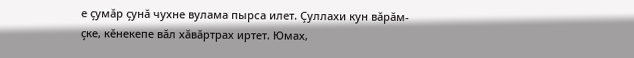е çумăр çунă чухне вулама пырса илет. Çуллахи кун вăрăм-çке, кĕнекепе вăл хăвăртрах иртет. Юмах,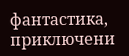фантастика, приключени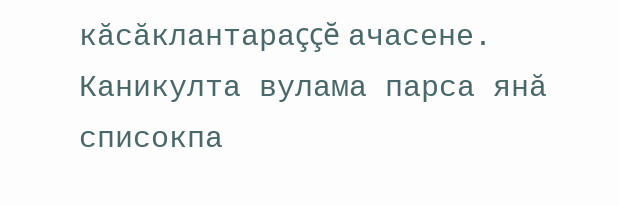кăсăклантараççĕ ачасене. Каникулта вулама парса янă списокпа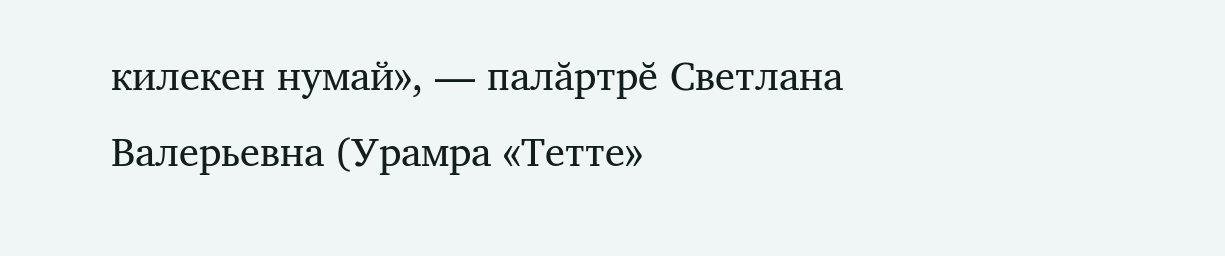килекен нумай», — палăртрĕ Светлана Валерьевна (Урамра «Тетте»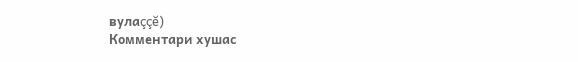вулаççĕ)
Комментари хушас